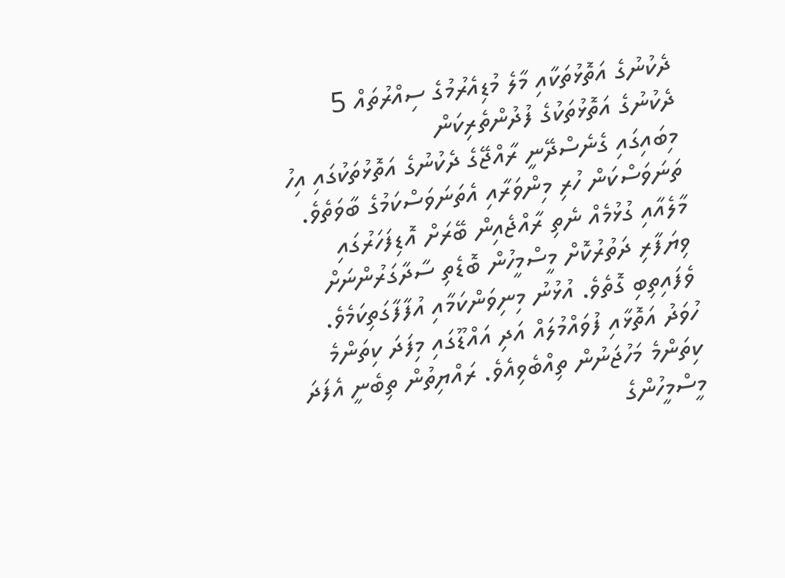ދެކުނުގެ އަތޮޅުތަކާއި މާލެ މުޑިއެރުމުގެ ސިއްރުތައް 5
ދެކުނުގެ އަތޮޅުތަކުގެ ފުދުންތެރިކަން
މިބައިގައި ގެނެސްދޭނީ ރާއްޖޭގެ ދެކުނުގެ އަތޮޅުތަކުގައި އިހު ތަނަވަސްކަން ހުރި މިންވަރާއި އެތަނަވަސްކަމުގެ ބާވަތެވެ. މާލެއާއި ގުޅުމެއް ނެތި ރާއްޖެއިން ބޭރަށް އޮޑިފަހަރުގައި ވިޔަފާރި ދަތުރުކޮށް މީސްމީހުން ބޮޑެތި ސާދާގަރުންނަށް ވެފައިތިބި ގޮތެވެ. އުޅުނު މިނިވަންކަމާއި އުފާފާގަތިކަމެވެ. ހުވަދު އަތޮޅާއި ފުވައްމުލައް އަދި އައްޑޫގައި މިފަދަ ކިތަންމެ ކިތަންމެ މަހުޖަނުން ތިއްބެވިއެވެ. ރައްޔިތުން ތިބެނީ އެފަދަ މީސްމީހުންގެ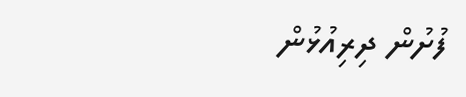ފުށުން ދިރިއުޅުން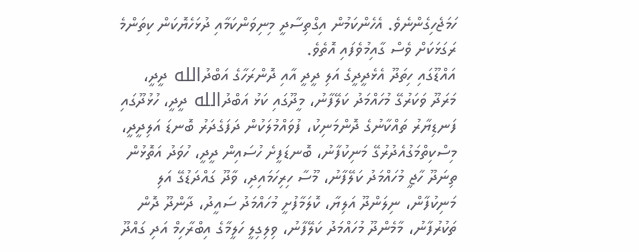ހަމަޖެހިގެންނެވެ. އެހެންކަމުން އިގްތިސާދީ މިނިވަންކަމާއި ދުޅަހެޔޮކަން ކިތަންމެ ރަގަޅަކަށް ވެސް ގާއިމުވެފައި އޮތެވެ.
އައްޑޫގައި ހިތަދޫ އެޅެދީދީގެ އަލި ދީދީ އާއި ދޮންރަހާގެ އަބްދުالله ދީދީ، މަރަދޫ ވަކަރުގޭ މުހައްމަދު ކަލޭފާނު، މީދޫގައި ކަޅު އަބްދުالله ދީދީ، ހުޅުދޫގައި ފަނޑިޔާރު ތައްކާނުގެ ދޮންމަނިކު، ފުވައްމުލަކުން ދަފަގެދަރު ބޮނޑަ އަލިދީދީ، މިސްކިތްމަގުއެދުރުގޭ މަނިކުފާނު، ބޮނޑަފީށެ ހުސައިން ދީދީ، ހުވަދު އަތޮޅުން ތިނަދޫ ހާޖީ މުހައްމަދު ކަލޭފާނު، މޫސާ ހިރިހަމައިދި، ވާދޫ ގައްދަޑުގޭ އަލި މަނިކުފާން، ނިލަންދޫ އަލިޔާ، ކޮލަމާފުށީ މުހައްމަދު ސައީދު، ދާންދޫ ދޮން ތަކުރުފާނު، މާމެންދޫ މުހައްމަދު ކަލޭފާނު، ވިލިގިލީ ހަލީމާގެ އިބްރާހިމް އަދި ގައްދޫ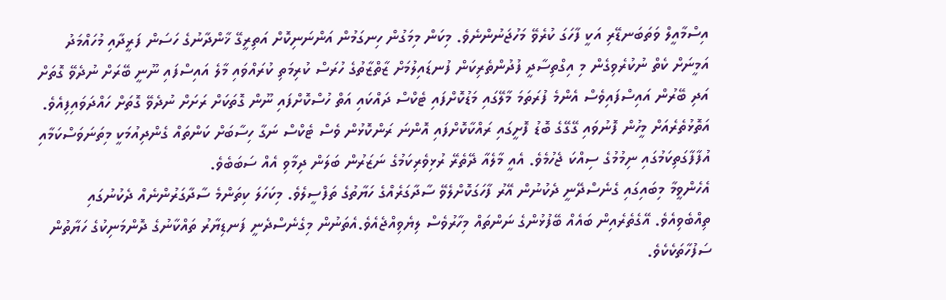އިސްމާއީލް ވަތަބަނޑޭރި އަކީ ފާހަގަ ކުރެވޭ މަހުޖަނުންނެވެ. މިކަން މިމަގުން ހިނގަމުން އަންނަނިކޮށް އަތިރީގޭ ޚާންދާނުގެ ހަސަން ފަރީދާއި މުހައްމަދު އަމީނަށް ކެތް ނުކުރެވިގެން މި އިގްތިސާދީ ފުދުންތެރިކަން ފުނޑައިލުމަށް ޒާތްޒާތުގެ ހުރަސް ކުރިމަތި ކުރައްވައި މާލެ އައިސްފައި ނޫނީ ބޭރަށް ނުދެވޭ ގޮތަށް އަދި ބޭރުން އައިސްފައިވެސް އެންމެ ފުރަތަމަ މާލޭގައި މަޑުކޮށްފައި ޓެކްސް ދައްކައި އަތް ހުސްކޮށްފައި ނޫން ގޮތަކަށް ރަށަށް ނުދެވޭ ގޮތަށް ހައްދަވައިފިއެވެ. އަތޮޅުތެރެއަށް މީހުން ފޮނުވައި ގޭގޭގެ ބޮޑު ފޮށީގައި ރައްކާކޮށްފައި އޮންނަ ރަންކޮޅުން ވެސް ޓެކްސް ނަގާ ހިސާބަށް ކަންތައް ގެންދިއުމަކީ މިތަނަވަސްކަމާއި އުފާފާގަތިކަމުގައި ނިމުމުގެ ސިއްކަ ޖެހުމެވެ. އެއީ މާލެއާ ދޭތެރޭ ރުޅިވެރިކަމުގެ ނަޒަރުން ބަލަން ދިމާވި އެއް ސަބަބެވެ.
އެހެންވީމާ މިބައިގައި ގެނެސްދޭނީ ދެކުނުން އޭރު ފާހަގަކޮށްލެވޭ ސާދާގަރެއްގެ ހަޔާތުގެ ތަފްސީލެވެ. މިކަހަލަ ކިތަންމެ ސާދާގަރުންނެއް ދެކުނުގައި ތިއްބެވިއެވެ. އޭގެތެރެއިން ބައެއް ބޭފުޅުންގެ ނަންތައް މިހާރުވެސް ލިޔެވިއްޖެއެވެ.އެތަނުން މިގެނެސްދެނީ ފަނޑިޔާރު ތައްކާނުގެ ދޮންމަނިކުގެ ހަޔާތުން ސަފުހާތަކެކެވެ.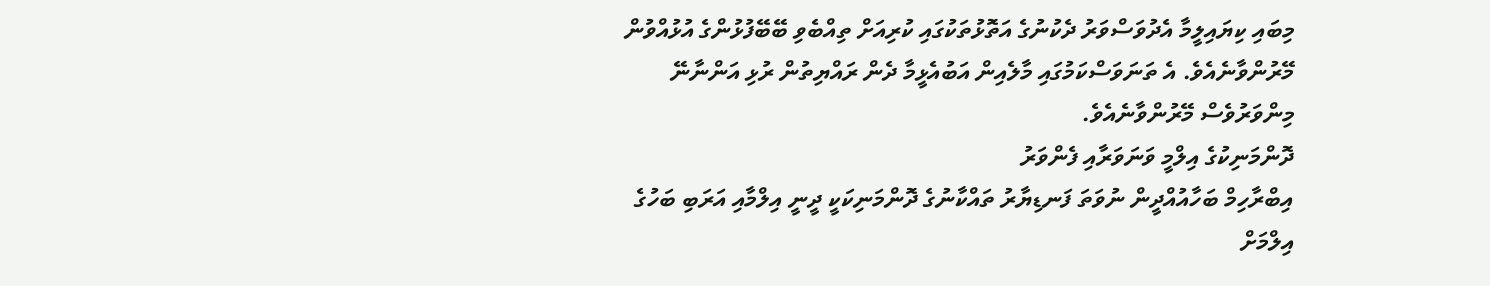މިބައި ކިޔައިލީމާ އެދުވަސްވަރު ދެކުނުގެ އަތޮޅުތަކުގައި ކުރިއަށް ތިއްބެވި ބޭބޭފުޅުންގެ އުޅުއްވުން މޭރުންވާނެއެވެ. އެ ތަނަވަސްކަމުގައި މާލެއިން އަބުއެޅީމާ ދެން ރައްޔިތުން ރުޅި އަންނާނޭ މިންވަރުވެސް މޭރުންވާނެއެވެ.
ދޮންމަނިކުގެ އިލްމީ ވަނަވަރާއި ފެންވަރު
އިބްރާހިމް ބަހާއުއްދީން ނުވަތަ ފަނޑިޔާރު ތައްކާނުގެ ދޮންމަނިކަކީ ދީނީ އިލްމާއި އަރަބި ބަހުގެ އިލްމަށް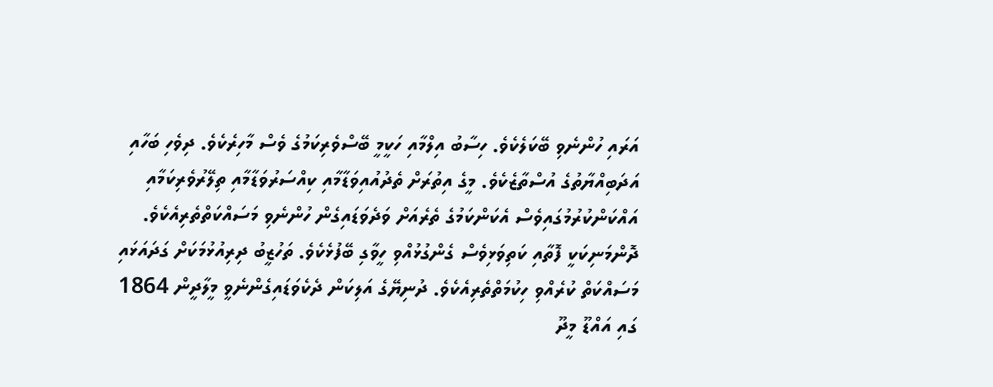އަރައި ހުންނެވި ބޭކަލެކެވެ. ހިސާބު އިލްމާއި ހަކީމީ ބޭސްވެރިކަމުގެ ވެސް މާހިރެކެވެ. ދިވެހި ބަހާއި އަދަބިއްޔާތުގެ އުސްތާޒެކެވެ. މީގެ އިތުރަށް ތެދުއުއިވަޑާމާއި ކިއްސަރުވަޑާމާއި ތިލޭރުވެރިކަމާއި އައްކަންކުރުމުގައިވެސް އެކަންކަމުގެ ތެރެއަށް ވަދެވަޑައިގެން ހުންނެވި މަސައްކަތްތެރިއެކެވެ. ދޮންމަނިކަކީ ފޮތާއި ކަތިވަޅިވެސް ގެންގުޅުއްވި ހީވާގި ބޭފުޅެކެވެ. ތަހުޒީބު ދިރިއުޅުމަކަށް ގަދައަޅައި މަސައްކަތް ކުރެއްވި ހިކުމަތްތެރިއެކެވެ. ދުނިޔޭގެ އަލިކަން ދެކެވަޑައިގެންނެވީ މީލާދީން 1864 ގައި އައްޑޫ މީދޫ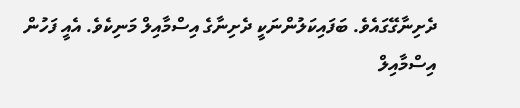ދެށިނާގޭގައެވެ. ބަފައިކަލުންނަކީ ދެށިނާގެ އިސްމާއިލް މަނިކެވެ. އެއީ ފަހުން އިސްމާއިލް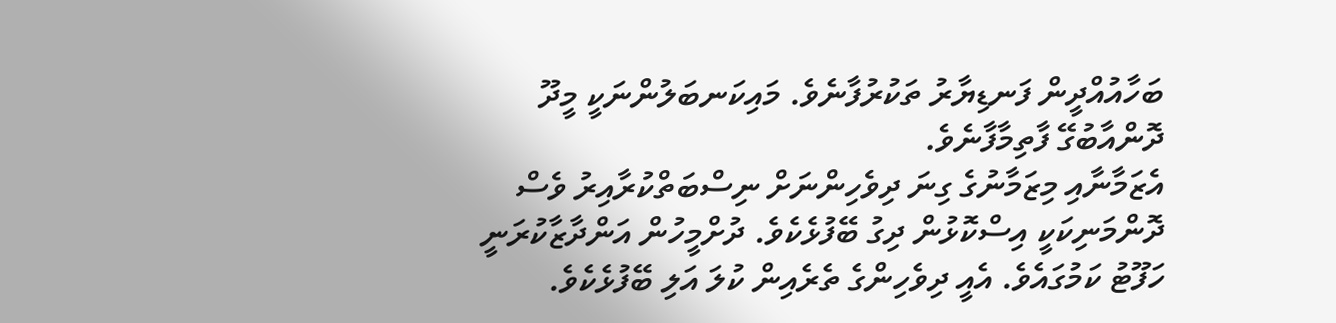ބަހާއުއްދީން ފަނޑިޔާރު ތަކުރުފާނެވެ. މައިކަނބަލުންނަކީ މީދޫ ދޮންއާބުގޭ ފާތިމާފާނެވެ.
އެޒަމާނާއި މިޒަމާނުގެ ގިނަ ދިވެހިންނަށް ނިސްބަތްކުރާއިރު ވެސް ދޮންމަނިކަކީ އިސްކޮޅުން ދިގު ބޭފުޅެކެވެ. ދުށްމީހުން އަންދާޒާކުރަނީ ހަފޫޓު ކަމުގައެވެ. އެއީ ދިވެހިންގެ ތެރެއިން ކުލަ އަލި ބޭފުޅެކެވެ.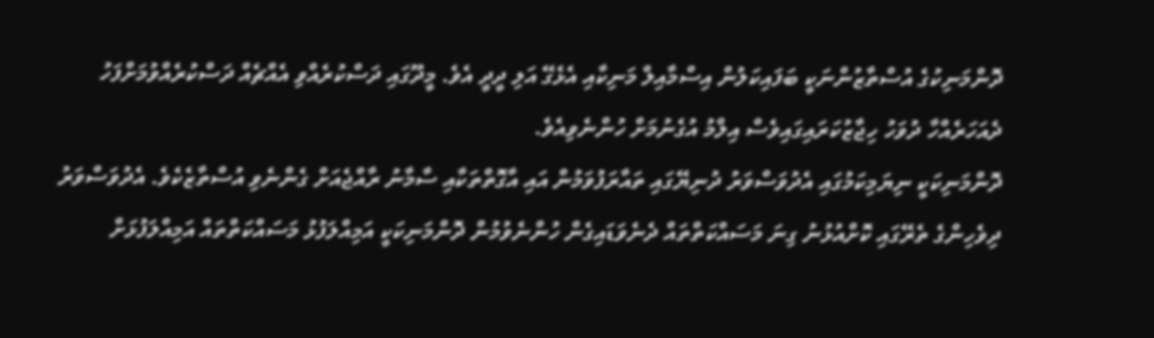ދޮންމަނިކުގެ އުސްތާޒުންނަކީ ބަފައިކަލުން އިސްމާއިލް މަނިކާއި އެޅެގޭ އަލި ދީދީ އެވެ. މީދޫގައި ދަސްކުރެއްވި އެއްޗެއް ދަސްކުރެއްވުމަށްފަހު ދެއަހަރެއްހާ ދުވަހު ހިޖާޒުކަރައިގައިވެސް އިލްމު އުގެނުމަށް ހުންނެވިއެވެ.
ދޮންމަނިކަކީ ނިޔަމިކަމުގައި އެދުވަސްވަރު ދުނިޔޭގައި ތައާރަފުވަމުން އައި އާގޮތްތަކާއި ސާމާނު ރާއްޖެއަށް ގެންނެވި އުސްތާޒެކެވެ. އެދުވަސްވަރު ދިވެހިންގެ ތެރޭގައި ކޮށްއުޅުނު ގިނަ މަސައްކަތްތައް ދެނެވަޑައިގެން ހުންނެވުމުން ދޮންމަނިކަކީ އަމިއްލަފުޅު މަސައްކަތްތައް އަމިއްލަފުޅަށް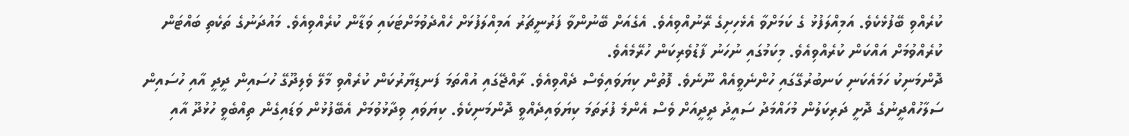ކުރެއްވި ބޭފުޅެކެވެ. އަމިއްލަފުޅު ގެ ކަމަށްވާ އެޅެހިށިގެ ރޭނުއްވިއެވެ. އެގެއަށް ބޭނުންވާ ފަރުނީޗަރު އަމިއްލަފުޅަށް ހެއްދެވުމަށްޓަކައި ވަޑާން ކުރެއްވިއެވެ. މައުދަނުގެ ތަކެތި ބައްޓަން ކުރެއްވުމަށް އައްކަން ކުރެއްވިއެވެ. މިކަމުގައި ނުހަނު ފާޑުވެރިކަން ހުރޭމެއެވެ.
ދޮންމަނިކު ހަމައެކަނި ކަނބުރުގޭގައި ހުންނެވީއެއް ނޫނެވެ. ފޮތުން ކިޔަވައިވެސް ދެއްވިއެވެ. ރާއްޖޭގައި އުއްތަމަ ފަނޑިޔާރުކަން ކުރެއްވި މާލޭ ވެލިދޫގޭ ހުސައިން ދީދީ އާއި ހުސައިން ސަލާހުއްދީނުގެ ދޮށީ ދަރިކަލުން މުހައްމަދު ސައީދު ދީދީއަށް ވެސް އެންމެ ފުރަތަމަ ކިޔަވައިދެއްވީ ދޮންމަނިކެވެ. ކިޔަވައި ވިދާޅުވުމަށް އެބޭފުޅުން ވަޑައިގެން ތިއްބެވީ ހުޅުދޫ އާއި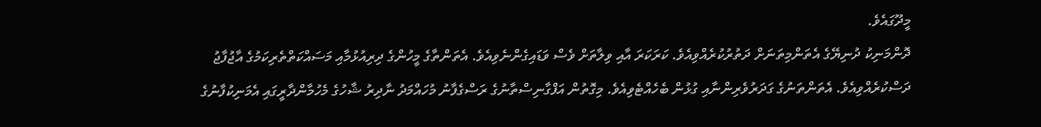މީދޫގައެވެ.
ދޮންމަނިކު ދުނިޔޭގެ އެތަންމިތަނަށް ދަތުރުކުރެއްވިއެވެ. ކަރަކަރަ އާއި ވިލާތަށް ވެސް ވަޑައިގެންނެވިއެވެ. އެތަންތާގެ މީހުންގެ ދިރިއުޅުމާއި މަސައްކަތްތެރިކަމުގެ އާޖުފާޖު ދަސްކުރެއްވިއެވެ. އެތަންތަނުގެ ގަދަރުވެރިންނާއި ގުޅުން ބެހެއްޓެވިއެވެ. މިގޮތުން އަފްގާނިސްތާނުގެ ރަސްގެފާނު މުހައްމަދު ނާދިރު ޝާހުގެ މެހުމާންދާރީގައި އެމަނިކުފާނުގެ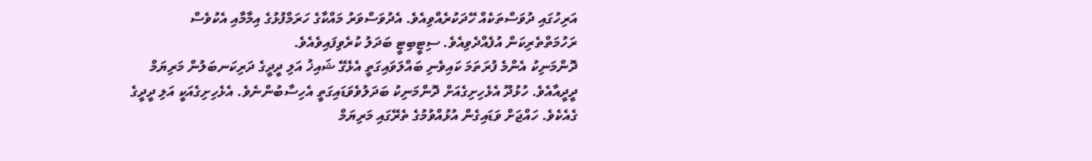އަރިހުގައި ދުވަސްތަކެއް ހޭދަކުރެއްވިއެވެ. އެދުވަސްވަރު މައްކާގެ ހަރަމްފުޅުގެ އިމާމާއި އެކުވެސް ރަހުމަތްތެރިކަން އުފެއްދެވިއެވެ. ސިޓީބިޓީ ބަދަލު ކުރެވިފައިވެއެވެ.
ދޮންމަނިކު އެންމެ ފުރަތަމަ ކައިވެނި ބައްލަވައިގަތީ އެޅެގޭ ޝައިޚު އަލި ދީދީގެ ދަރިކަނބަލުން މަރިޔަމް ދީދީއާއެވެ. ހުޅުދޫ އެޅެހިށިގެއަށް ދޮންމަނިކު ބަދަލުވެވަޑައިގަތީ އެހިސާބުންނެވެ. އެޅެހިށިގެއަކީ އަލި ދީދީގެ ގެއެކެވެ. ހައްޖަށް ވަޑައިގެން އުޅުއްވުމުގެ ތެރޭގައި މަރިޔަމް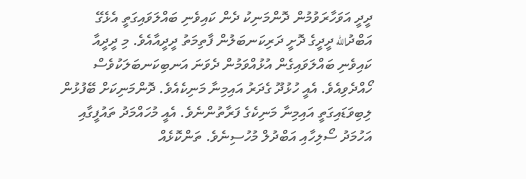ދީދީ އަވަހާރަވުމުން ދޮންމަނިކު ދެން ކައިވެނި ބައްލަވައިގަތީ އެޅެގޭ އަބްދުالله ދީދީގެ ދޮށީ ދަރިކަނބަލުން ފާތިމަތު ދީދީއާއެވެ. މި ދީދީއާ ކައިވެނި ބައްލަވައިގެން އުޅުއްވަމުން ދެވަނަ އަނބިކަނބަލަކުވެސް ހޯއްދެވިއެވެ. އެއީ ހުޅުދޫ ގެދަރު އައިމިނާ މަނިކެއެވެ. ދޮންމަނިކަށް ބޭފުޅުން ލިބިވަޑައިގަތީ އައިމިނާ މަނިކެގެ ފަރާތުންނެވެ. އެއީ މުހައްމަދު ތައުފީގާއި އަހުމަދު ސޯލިހާއި އަބްދުލް މުހުސިނެވެ. ތަންކޮޅެއް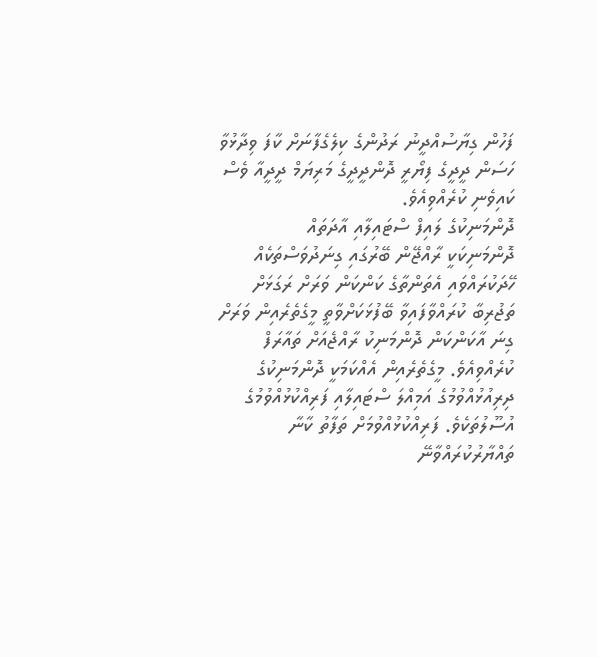ފަހުން ގިޔާސުއްދީނު ރަދުންގެ ކިލެގެފާނަށް ކާފަ ވިދާޅުވާ ހަސަން ދީދީގެ ފިޔޯރީ ދޮންދީދީގެ މަރިޔަމް ދީދީއާ ވެސް ކައިވެނި ކުރެއްވިއެވެ.
ދޮންމަނިކުގެ ލައިފް ސްޓައިލާއި އާދަތައް
ދޮންމަނިކަކީ ރާއްޖޭން ބޭރުގައި ގިނަދުވަސްތަކެއް ހޭދަކުރައްވައި އެތަންތާގެ ކަންކަން ވަރަށް ރަގަޅަށް ތަޖުރިބާ ކުރައްވާފައިވާ ބޭފުޅަކަށްވާތީ މީގެތެރެއިން ވަރަށް ގިނަ އާކަންކަން ދޮންމަނިކު ރާއްޖެއަށް ތައާރަފް ކުރެއްވިއެވެ. މީގެތެރެއިން އެއްކަމަކީ ދޮންމަނިކުގެ ދިރިއުޅުއްވުމުގެ އަމިއްލަ ސްޓައިލާއި ފަރިއްކުޅުއްވުމުގެ އުސޫލުތަކެވެ. ފަރިއްކުޅުއްވުމަށް ތަފާތު ކާނާ ތައްޔާރުކުރައްވާނޭ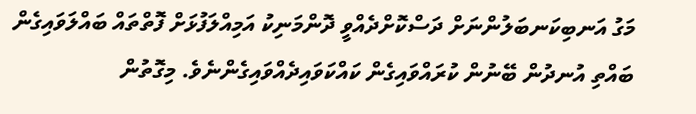މަގު އަނބިކަނބަލުންނަށް ދަސްކޮށްދެއްވީ ދޮންމަނިކު އަމިއްލަފުޅަށް ފޮތްތައް ބައްލަވައިގެން ބައްތި އުނދުން ބޭނުން ކުރައްވައިގެން ކައްކަވައިދެއްވައިގެންނެވެ. މިގޮތުން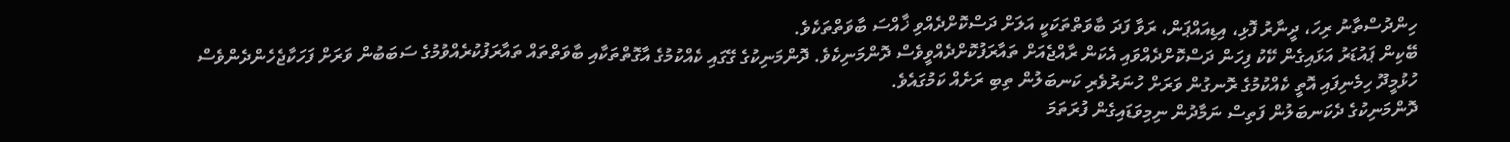ހިންދުސްތާނު ރިހަ، ދީނާރު ފޮޅި، އިޑިއައްޕަން، ރަވާ ފަދަ ބާވަތްތަކަކީ އަލަށް ދަސްކޮށްދެއްވި ޚާއްސަ ބާވަތްތަކެވެ.
ބޭކިން ޕައުޑަރު އަޅައިގެން ކޭކު ފިހަން ދަސްކޮށްދެއްވައި އެކަން ރާއްޖެއަށް ތައާރަފުކޮށްދެއްވީވެސް ދޮންމަނިކެވެ. ދޮންމަނިކުގެ ގޭގައި ކެއްކުމުގެ އާގޮތްތަކާއި ބާވަތްތައް ތައާރަފުކުރެއްވުމުގެ ސަބަބުން ވަރަށް ފަހަކާޖެހެންދެންވެސް ހުޅުމީދޫ ހިމެނިފައި އޮތީ ކެއްކުމުގެ ރޮނގުން ވަރަށް ހުނަރުވެރި ކަނބަލުން ތިބި ރަށެއް ކަމުގައެވެ.
ދޮންމަނިކުގެ ދެކަނބަލުން ފަތިސް ނަމާދުން ނިމިވަޑައިގެން ފުރަތަމަ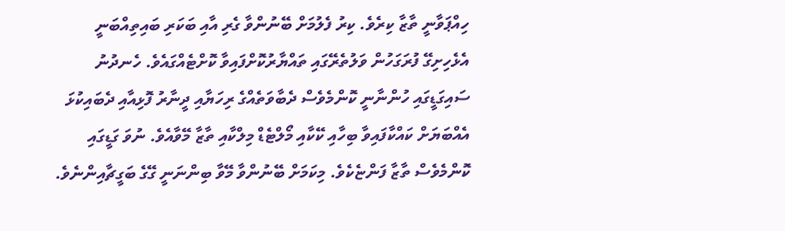ހިއްޕަވާނީ ތާޒާ ކިރެވެ. ކިރު ފެލުމަށް ބޭނުންވާ ގެރި އާއި ބަކަރި ބައިތިއްބަނީ އެޅެހިށިގޭ ފުރަގަހުން ވަލުތެރޭގައި ތައްޔާރުކޮށްފައިވާ ކޮށްޓެއްގައެވެ. ހެނދުނު ސައިގަޑީގައި ހުންނާނީ ކޮންމެވެސް ދެބާވަތެއްގެ ރިހަޔާއި ދީނާރު ފޮޅިއާއި ދެބައިކުޅަ އެއްބަޔަށް ކައްކާފައިވާ ބިހާއި ކޭކާއި މޯލްޓެޑް މިލްކާއި ތާޒާ މޭވާއެވެ. ނުވަ ގަޑީގައި ކޮންމެވެސް ތާޒާ ފަންޏެކެވެ. މިކަމަށް ބޭނުންވާ މޭވާ ބިންނަނީ ގޭގެ ބަގީޗާއިންނެވެ.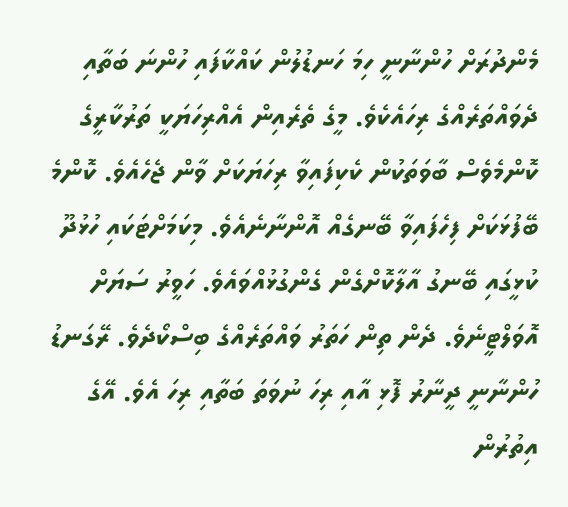މެންދުރަށް ހުންނާނީ ހިމަ ހަނޑުލުން ކައްކާފައި ހުންނަ ބަތާއި ދެވައްތަރެއްގެ ރިހައެކެވެ. މީގެ ތެރެއިން އެއްރިހަޔަކީ ތަރުކާރީގެ ކޮންމެވެސް ބާވަތަކުން ކެކިފައިވާ ރިހަޔަކަށް ވާން ޖެހެއެވެ. ކޮންމެ ބޭފުޅަކަށް ފިހެފައިވާ ބޭނގެއް އޮންނާނެއެވެ. މިކަމަށްޓަކައި ހުޅުދޫ ކުޅީގައި ބޭނގު އާލާކޮށްގެން ގެންގުޅުއްވައެވެ. ހަވީރު ސަޔަށް އޮވަލްޓީނެވެ. ދެން ތިން ހަތަރު ވައްތަރެއްގެ ބިސްކޯދެވެ. ރޭގަނޑު ހުންނާނީ ދީނާރު ފޮޅި އާއި ރިހަ ނުވަތަ ބަތާއި ރިހަ އެވެ. އޭގެ އިތުރުން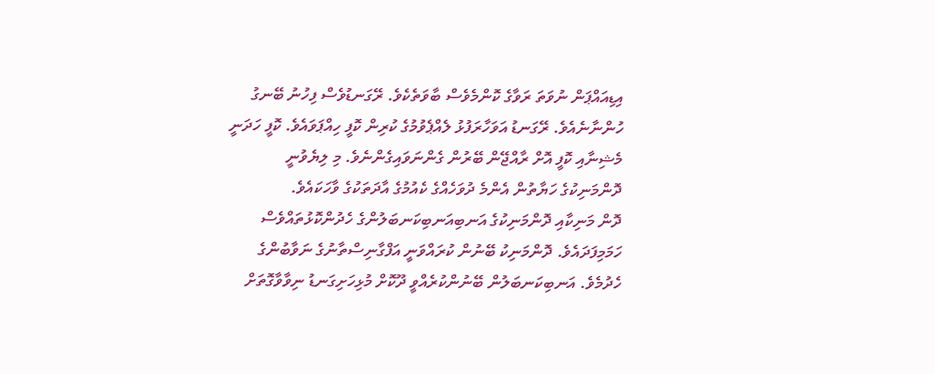އިޑިއައްޕަން ނުވަތަ ރަވާގެ ކޮންމެވެސް ބާވަތެކެވެ. ރޭގަނޑުވެސް ފިހުނު ބޭނގު ހުންނާނެއެވެ. ރޭގަނޑު އަވަހާރަފުޅު ލެއްޕެވުމުގެ ކުރިން ކޮފީ ހިއްޕަވައެވެ. ކޮފީ ހަދަނީ މެޝިނާއި ކޮފީ އޮށް ރާއްޖޭން ބޭރުން ގެންނަވައިގެންނެވެ. މި ލިޔެވުނީ ދޮންމަނިކުގެ ހަޔާތުން އެންމެ ދުވަހެއްގެ ކެއުމުގެ އާދަތަކުގެ ވާހަކައެވެ.
ދޮން މަނިކާއި ދޮންމަނިކުގެ އަނބިއަނބިކަނބަލުންގެ ހެދުންކޮޅުތައްވެސް ހަމަމިފަދައެވެ. ދޮންމަނިކު ބޭނުން ކުރައްވަނީ އަފްގާނިސްތާނުގެ ނަވާބުންގެ ހެދުމެވެ. އަނބިކަނބަލުން ބޭނުންކުރެއްވީ ދޫކޮށް މުޅިހަށިގަނޑު ނިވާވާގޮތަށް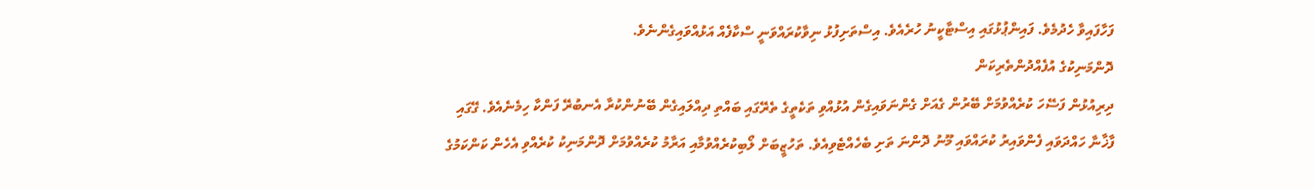ފަހާފައިވާ ހެދުމެވެ. ފައިންޕުޅުގައި އިސްޓާކީނު ހުރެއެވެ. އިސްތަށިފުޅު ނިވާކުރައްވަނީ ސްކާފެއް އަޅުއްވައިގެންނެވެ.
ދޮންމަނިކުގެ އުފެއްދުންތެރިކަން
ދިރިއުޅުން ފަސޭހަ ކުރެއްވުމަށް ބޭރުން ގެއަށް ގެންނަވައިގެން އުޅުއްވި ތަކެތީގެ ތެރޭގައި ބައްތި ދިއްލައިގެން ބޭނުންކުރާ އެނބުރޭ ފަންކާ ހިމެނެއެވެ. ގޭގައި ފާޚާނާ ހައްދަވައި ފެންވައިރު ކުރައްވައި މޫނު ދޮންނަ ތަށި ބެހެއްޓެވިއެވެ. ތަހުޒީބަށް ލޯބިކުރެއްވުމާއި އަރާމު ކުރެއްވުމަށް ދޮންމަނިކު ކުރެއްވި އެހެން ކަންކަމުގެ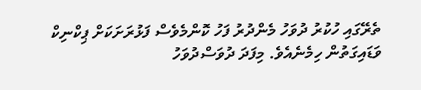ތެރޭގައި ހުކުރު ދުވަހު މެންދުރު ފަހު ކޮންމެވެސް ފަޅުރަށަކަށް ޕިކްނިކް ވަޑައިގަތުން ހިމެނެއެވެ. މިފަދަ ދުވަސްދުވަހު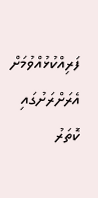ފަރިއްކުޅުއްވުމަށް އެރަށްރަށުގައި ކޮތަރު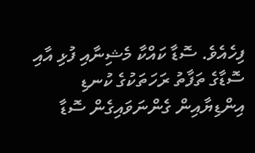ފިހެއެވެ. ސޮޑާ ކައްކާ މެޝިނާއި ފުޅި އާއި ސޮޑާގެ ތަފާތު ރަހަތަކުގެ ކުނޑި އިންޑިޔާއިން ގެންނަވައިގެން ސޮޑާ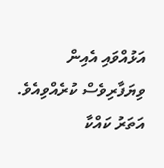އަޅުއްވައި އެއިން ވިޔަފާރިވެސް ކުރެއްވިއެވެ.
އަތަރު ކައްކާ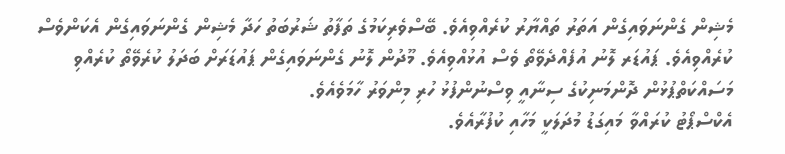މެޝިން ގެންނަވައިގެން އަތަރު ތައްޔާރު ކުރެއްވިއެވެ. ބޭސްވެރިކަމުގެ ތަފާތު ޝަރުބަތު ހަދާ މެޝިން ގެންނަވައިގެން އެކަންވެސް ކުރެއްވިއެވެ. ޕައުޑަރ ލޮނު އުފެއްދެވޭތޯ ވެސް އުޅުއްވިއެވެ. މޫދުން ލޮނު ގެންނަވައިގެން ޕައުޑަރަށް ބަދަލު ކުރެވޭތޯ ކުރެއްވި މަސައްކަތްޕުޅުން ދޮންމަނިކުގެ ސިނާއީ ވިސްނުންފުޅު ހުރި މިންވަރު ހާމަވެއެވެ.
އެކްސްޕޯޓު ކުރައްވާ މައިގަޑު މުދަލަކީ މަހާއި ކުފުރާއެވެ.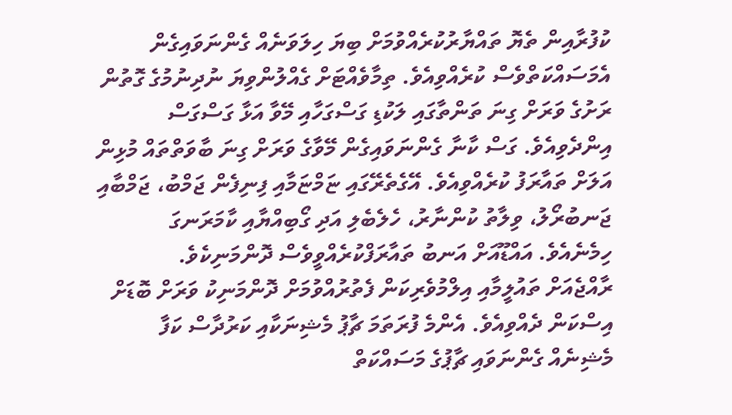ކުފުރާއިން ތެޔޮ ތައްޔާރުކުރެއްވުމަށް ބިޔަ ހިލަވަނެއް ގެންނަވައިގެން އެމަސައްކަތްވެސް ކުރެއްވިއެވެ. ތިމާވެއްޓަށް ގެއްލުންވިޔަ ނުދިނުމުގެ ގޮތުން ރަށުގެ ވަރަށް ގިނަ ތަންތާގައި ލަކުޑި ގަސްގަހާއި މޭވާ އަޅާ ގަސްގަސް އިންދެވިއެވެ. ގަސް ކާނާ ގެންނަވައިގެން މޭވާގެ ވަރަށް ގިނަ ބާވަތްތައް މުޅިން އަލަށް ތައާރަފު ކުރެއްވިއެވެ. އޭގެތެރޭގައި ޏަމްޏަމާއި ފިނިފެން ޖަމްބު، ޖަމްބާއި ޖަނބުރޯލު، ވިލާތު ކުންނާރު، ހެލެބެލި އަދި ގޯބިއްޔާއި ކާމަރަނގަ ހިމެނެއެވެ. އައްޑޫއަށް އަނބު ތައާރަފްކުރެއްވީވެސް ދޮންމަނިކެވެ.
ރާއްޖެއަށް ތައުލީމާއި އިލްމުވެރިކަން ފެތުރުއްވުމަށް ދޮންމަނިކު ވަރަށް ބޮޑަށް އިސްކަން ދެއްވިއެވެ. އެންމެ ފުރަތަމަ ޗާޕު މެޝިނަކާއި ކަރުދާސް ކަފާ މެޝިނެއް ގެންނަވައި ޗާޕުގެ މަސައްކަތް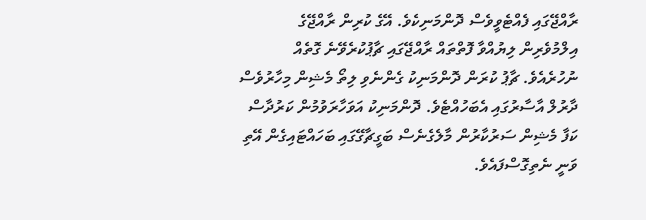ރާއްޖޭގައި ފެއްޓެވީވެސް ދޮންމަނިކެވެ. އޭގެ ކުރިން ރާއްޖޭގެ އިލްމުވެރިން ލިޔުއްވާ ފޮތްތައް ރާއްޖޭގައި ޗާޕުކުރެވޭނެ ގޮތެއް ނުހުރެއެވެ. ޗާޕު ކުރަން ދޮންމަނިކު ގެންނެވި ލިތޯ މެޝިން މިހާރުވެސް ދާރުލް އާސާރުގައި އެބަހުއްޓެވެ. ދޮންމަނިކު އަވަހާރަވުމުން ކަރުދާސް ކަފާ މެޝިން ސަރުކާރުން މާލެގެނެސް ބަގީޗާގޭގައި ބަހައްޓައިގެން އޭތި ވަނީ ނެތިގޮސްފައެވެ.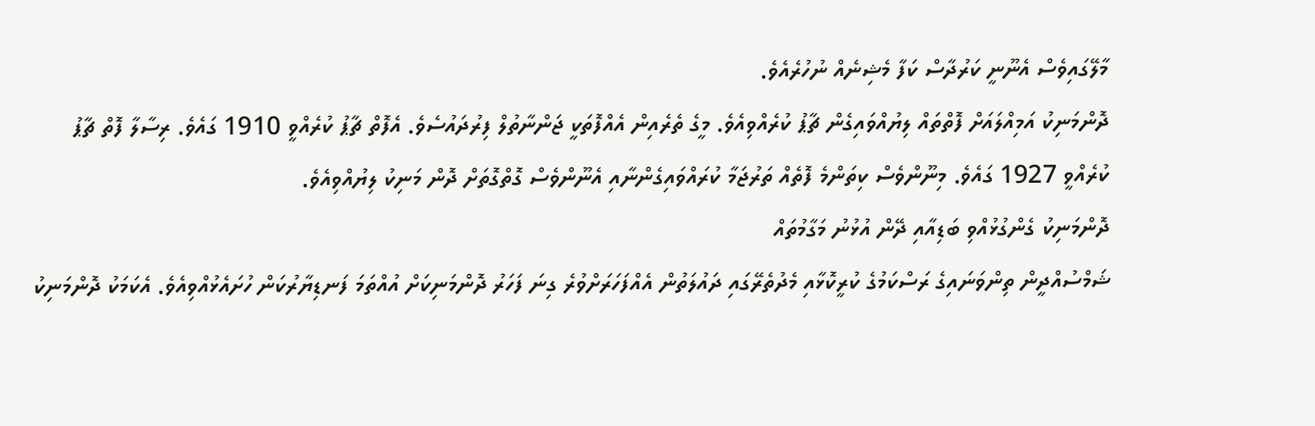މާލޭގައިވެސް އެނޫނީ ކަރުދާސް ކަފާ މެޝިނެއް ނުހުރެއެވެ.
ދޮންމަނިކު އަމިއްލައަށް ފޮތްތައް ލިޔުއްވައިގެން ޗާޕު ކުރެއްވިއެވެ. މީގެ ތެރެއިން އެއްފޮތަކީ ޖަންނާތުލް ފިރުދައުސެވެ. އެފޮތް ޗާޕު ކުރެއްވީ 1910 ގައެވެ. ރިސާލާ ފޮތް ޗާޕު ކުރެއްވީ 1927 ގައެވެ. މިނޫންވެސް ކިތަންމެ ފޮތެއް ތަރުޖަމާ ކުރައްވައިގެންނާއި އެނޫންވެސް ގޮތްގޮތަށް ދޮން މަނިކު ލިޔުއްވިއެވެ.
ދޮންމަނިކު ގެންގުޅުއްވި ބަޑިއާއި ދޭން އުޅުނު މަގާމުތައް
ޝަމްސުއްދީން ތިންވަނައިގެ ރަސްކަމުގެ ކުރީކޮޅާއި މެދުތެރޭގައި ދައުލަތުން އެއްފަހަރަށްވުރެ ގިނަ ފަހަރު ދޮންމަނިކަށް އުއްތަމަ ފަނޑިޔާރުކަން ހުށައެޅުއްވިއެވެ. އެކަމަކު ދޮންމަނިކު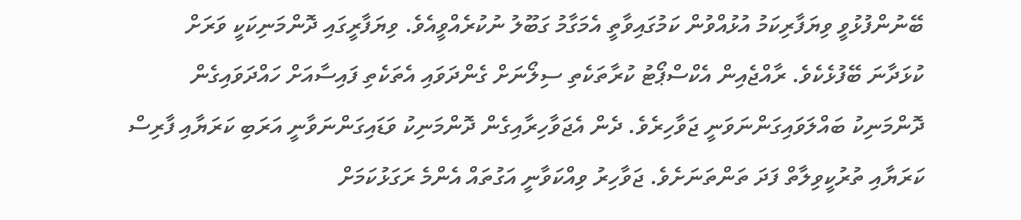ބޭނުންފުޅުވީ ވިޔަފާރިކަމު އުޅުއްވުން ކަމުގައިވާތީ އެމަގާމު ގަބޫލު ނުކުރެއްވީއެވެ. ވިޔަފާރީގައި ދޮންމަނިކަކީ ވަރަށް ކުޅަދާނަ ބޭފުޅެކެވެ. ރާއްޖެއިން އެކްސްޕޯޓު ކުރާތަކެތި ސިލޯނަށް ގެންދަވައި އެތަކެތި ފައިސާއަށް ހައްދަވައިގެން ދޮންމަނިކު ބައްލަވައިގަންނަވަނީ ޖަވާހިރެވެ. ދެން އެޖަވާހިރާއިގެން ދޮންމަނިކު ވަޑައިގަންނަވާނީ އަރަބި ކަރަޔާއި ފާރިސް ކަރަޔާއި ތުރުކީވިލާތް ފަދަ ތަންތަނަށެވެ. ޖަވާހިރު ވިއްކަވާނީ އަގުތައް އެންމެ ރަގަޅުކަމަށް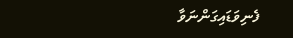ފެނިވަޑައިގަންނަވާ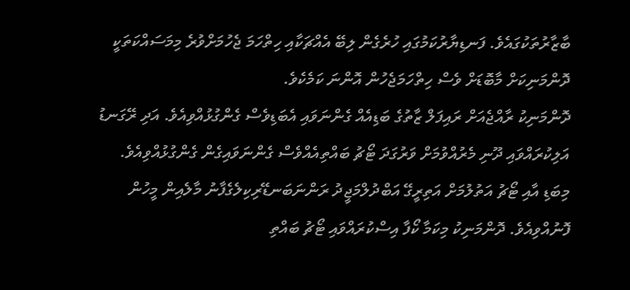ބާޒާރުތަކުގައެވެ. ފަނޑިޔާރުކަމުގައި ހުރެގެން ލިބޭ އެއްޗަކާއި ހިތްހަމަ ޖެހުމަށްވުރެ މިމަސައްކަތަކީ ދޮންމަނިކަށް މާބޮޑަށް ވެސް ހިތްހަމަޖެހުން އޮންނަ ކަމެކެވެ.
ދޮންމަނިކު ރާއްޖެއަށް ރައިފަލް ޒާތުގެ ބަޑިއެއް ގެންނަވައި އެބަޑިވެސް ގެންގުޅުއްވިއެވެ. އަދި ރޭގަނޑު އަލިކުރައްވައި ދޫނި މެރުއްވުމަށް ވަރުގަދަ ޓޯޗު ބައްތިއެއްވެސް ގެންނަވައިގެން ގެންގުޅުއްވިއެވެ. މިބަޑި އާއި ޓޯޗު އަތުލުމަށް އަތިރީގޭ އަބްދުލްމަޖީދު ރަންނަބަނޑޭރިކިލެގެފާނު މާލެއިން މީހުން ފޮނުއްވިއެވެ. ދޮންމަނިކު މިކަމާ ކޯފާ އިސްކުރައްވައި ޓޯޗު ބައްތި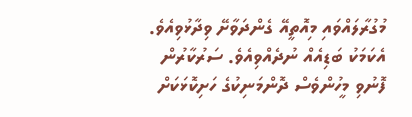މުގުރާލައްވައި މިއޮތީއޭ ގެންދަވާށޭ ވިދާޅުވިއެވެ. އެކަމަކު ބަޑިއެއް ނުދެއްވިއެވެ. ސަރުކާރުން ފޮނުވި މީހުންވެސް ދޮންމަނިކުގެ ހަށިކޮޅަކަށް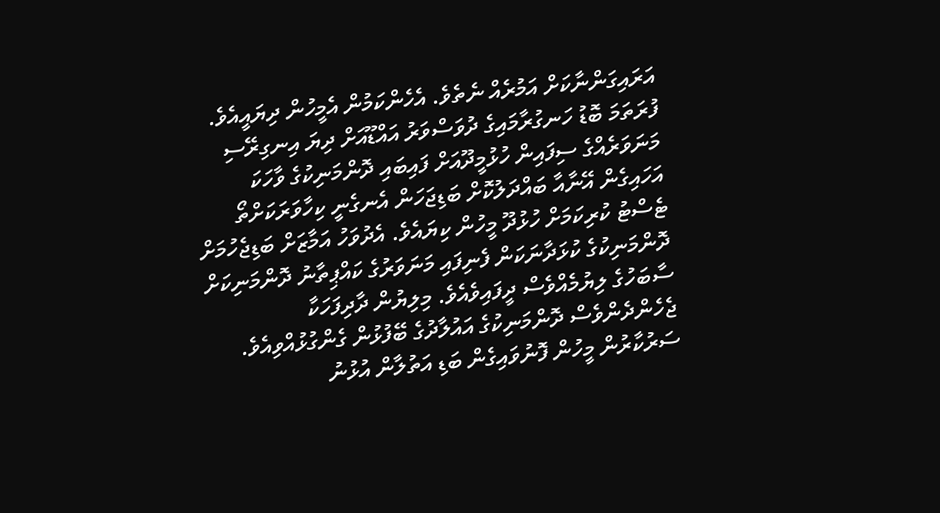އަރައިގަންނާކަށް އަމުރެއް ނެތެވެ. އެހެންކަމުން އެމީހުން ދިޔައީއެވެ.
ފުރަތަމަ ބޮޑު ހަނގުރާމައިގެ ދުވަސްވަރު އައްޑޫއަށް ދިޔަ އިނގިރޭސި މަނަވަރެއްގެ ސިފައިން ހުޅުމީދޫއަށް ފައިބައި ދޮންމަނިކުގެ ވާހަކަ އަހައިގެން އޭނާއާ ބައްދަލުކޮށް ބަޑިޖަހަން އެނގެނީ ކިހާވަރަކަށްތޯ ޓެސްޓު ކުރިކަމަށް ހުޅުދޫ މީހުން ކިޔައެވެ. އެދުވަހު އަމާޒަށް ބަޑިޖެހުމަށް ދޮންމަނިކުގެ ކުޅަދާނަކަން ފެނިފައި މަނަވަރުގެ ކައްޕިތާނު ދޮންމަނިކަށް ސާބަހުގެ ލިޔުމެއްވެސް ދީފައިވެއެވެ. މިލިޔުން ދާދިފަހަކާ ޖެހެންދެންވެސް ދޮންމަނިކުގެ އައުލާދުގެ ބޭފުޅުން ގެންގުޅުއްވިއެވެ.
ސަރުކާރުން މީހުން ފޮނުވައިގެން ބަޑި އަތުލާން އުޅުނު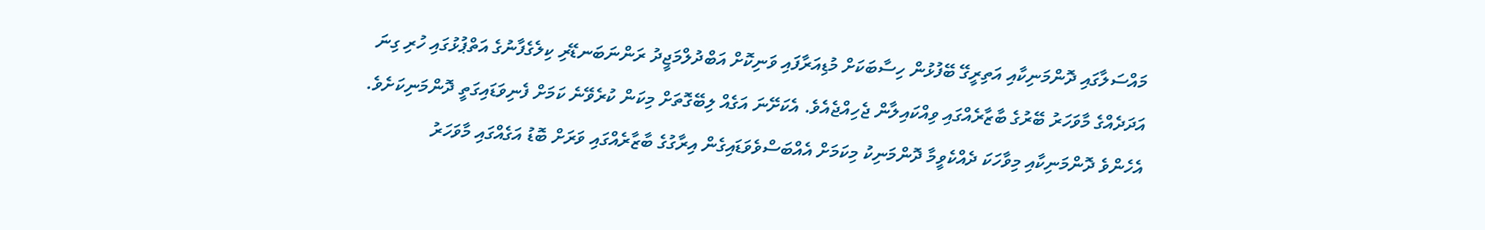މައްސަލާގައި ދޮންމަނިކާއި އަތިރީގޭ ބޭފުޅުން ހިސާބަކަށް މުޑިއަރާފައި ވަނިކޮށް އަބްދުލްމަޖީދު ރަންނަބަނޑޭރި ކިލެގެފާނުގެ އަތްޕުޅުގައި ހުރި ގިނަ އަދަދެއްގެ މާވަހަރު ބޭރުގެ ބާޒާރެއްގައި ވިއްކައިލާން ޖެހިއްޖެއެވެ. އެކަށޭނަ އަގެއް ލިބޭގޮތަށް މިކަން ކުރެވޭނެ ކަމަށް ފެނިވަޑައިގަތީ ދޮންމަނިކަށެވެ. އެހެންވެ ދޮންމަނިކާއި މިވާހަކަ ދެއްކެވީމާ ދޮންމަނިކު މިކަމަށް އެއްބަސްވެވަޑައިގެން އިރާގުގެ ބާޒާރެއްގައި ވަރަށް ބޮޑު އަގެއްގައި މާވަހަރު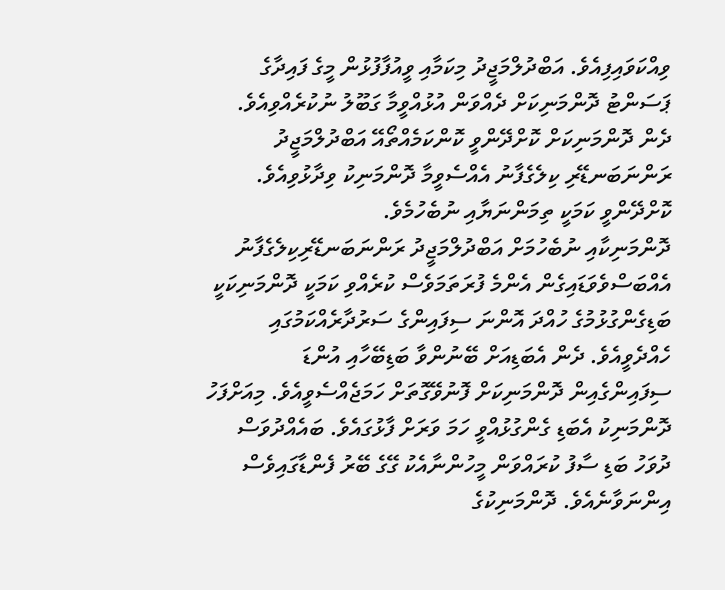ވިއްކަވައިފިއެވެ. އަބްދުލްމަޖީދު މިކަމާއި ވީއުފާފުޅުން މީގެ ފައިދާގެ ޕަސަންޓު ދޮންމަނިކަށް ދެއްވަން އުޅުއްވީމާ ގަބޫލު ނުކުރެއްވިއެވެ. ދެން ދޮންމަނިކަށް ކޮށްދޭންވީ ކޮންކަމެއްތޯއޭ އަބްދުލްމަޖީދު ރަންނަބަނޑޭރި ކިލެގެފާނު އެއްސެވީމާ ދޮންމަނިކު ވިދާޅުވިއެވެ. ކޮށްދޭންވީ ކަމަކީ ތިމަންނަޔާއި ނުބެހުމެވެ.
ދޮންމަނިކާއި ނުބެހުމަށް އަބްދުލްމަޖީދު ރަންނަބަނޑޭރިކިލެގެފާނު އެއްބަސްވެވަޑައިގެން އެންމެ ފުރަތަމަވެސް ކުރެއްވި ކަމަކީ ދޮންމަނިކަކީ ބަޑިގެންގުޅުމުގެ ހުއްދަ އޮންނަ ސިފައިންގެ ސަރުދާރެއްކަމުގައި ހެއްދެވީއެވެ. ދެން އެބަޑިއަށް ބޭނުންވާ ބަޑިބޭހާއި އުންޑަ ސިފައިންގެއިން ދޮންމަނިކަށް ފޮނުވޭގޮތަށް ހަމަޖެއްސެވީއެވެ. މިއަށްފަހު ދޮންމަނިކު އެބަޑި ގެންގުޅުއްވީ ހަމަ ވަރަށް ފާޅުގައެވެ. ބައެއްދުވަސް ދުވަހު ބަޑި ސާފު ކުރައްވަން މީހުންނާއެކު ގޭގެ ބޭރު ފެންޑާގައިވެސް އިންނަވާނެއެވެ. ދޮންމަނިކުގެ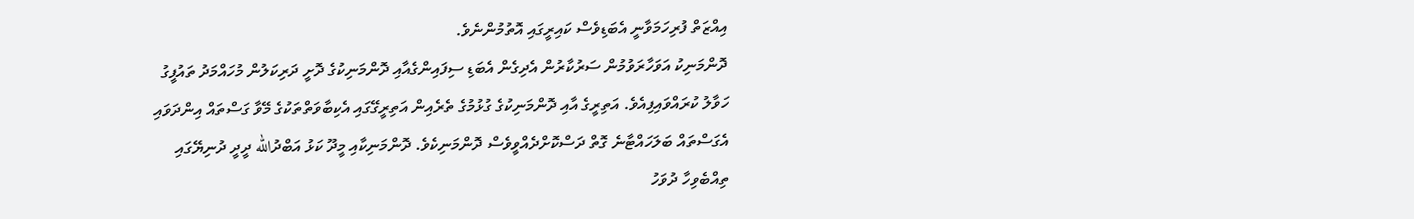އިއްޒަތް ފުރިހަމަވާނީ އެބަޑިވެސް ކައިރީގައި އޮތުމުންނެވެ.
ދޮންމަނިކު އަވަހާރަވުމުން ސަރުކާރުން އެދިގެން އެބަޑި ސިފައިންގެއާއި ދޮންމަނިކުގެ ދޮށީ ދަރިކަލުން މުހައްމަދު ތައުފީގު ހަވާލު ކުރައްވައިފިއެވެ. އަތިރީގެ އާއި ދޮންމަނިކުގެ ގުޅުމުގެ ތެރެއިން އަތިރީގޭގައި އެކިބާވަތްތަކުގެ މޭވާ ގަސްތައް އިންދަވައި އެގަސްތައް ބަލަހައްޓާނެ ގޮތް ދަސްކޮށްދެއްވީވެސް ދޮންމަނިކެވެ. ދޮންމަނިކާއި މީދޫ ކަޅު އަބްދުالله ދީދީ ދުނިޔޭގައި ތިއްބެވިހާ ދުވަހު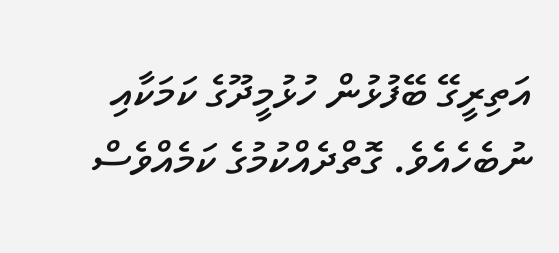އަތިރީގޭ ބޭފުޅުން ހުޅުމީދޫގެ ކަމަކާއި ނުބެހެއެވެ. ގޮތްދެއްކުމުގެ ކަމެއްވެސް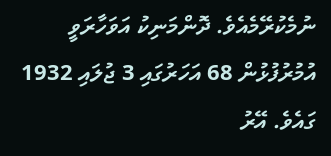ނުމެކުރޭމެއެވެ. ދޮންމަނިކު އަވަހާރަވީ އުމުރުފުޅުން 68 އަހަރުގައި 3 ޖުލައި 1932 ގައެވެ. އޭރު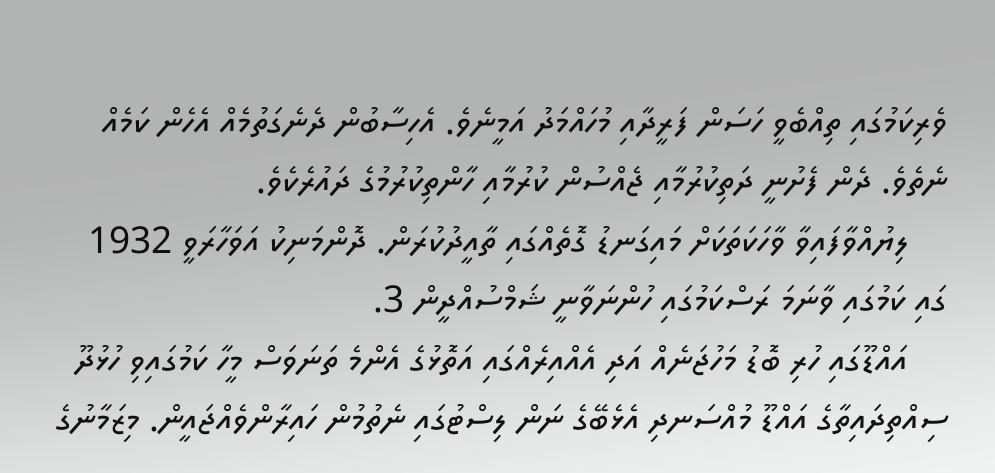ވެރިކަމުގައި ތިއްބެވީ ހަސަން ފަރީދާއި މުހައްމަދު އަމީނެވެ. އެހިސާބުން ދެނެގަތުމެއް އެހެން ކަމެއް ނެތެވެ. ދެން ފެށުނީ ދަތިކުރުމާއި ޖެއްސުން ކުރުމާއި ހާންތިކުރުމުގެ ދައުރެކެވެ.
    ލިޔުއްވާފައިވާ ވާހަކަތަކަށް މައިގަނޑު ގޮތެއްގައި ތާއީދުކުރަން. ދޮންމަނިކު އަވަހާރަވީ 1932 ގައި ކަމުގައި ވާނަމަ ރަސްކަމުގައި ހުންނަވާނީ ޝަމްސުއްދީން 3.
    އައްޑޫގައި ހުރި ބޮޑު މަހުޖަނެއް އަދި އެއްއިރެއްގައި އަތޮޅުގެ އެންމެ ތަނަވަސް މީހާ ކަމުގައިވި ހުޅުދޫ ސިއްތިދައިތާގެ އައްޑޫ މުއްސަނދި އެޅެބޭގެ ނަން ލިސްޓުގައި ނެތުމުން ހައިރާންވެއްޖައީން. މިޒަމާނުގެ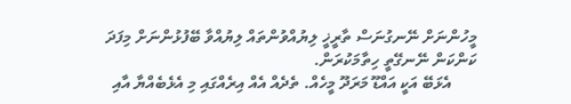މީހުންނަށް ނޭނގުނަސް ތާރީޚީ ލިޔުއްވުންތައް ލިޔުއްވާ ބޭފުޅުންނަށް މިފަދަ ކަންކަން ނޭނގޭތީ ހިތާމަކުރަން.
      އެޅަބޭ އަކީ އައްޑޫ މަރަދޫ މީހެއް. ތެދެއް އެއް އިރެއްގައި މި އެޅެބެއްޔާ އާއި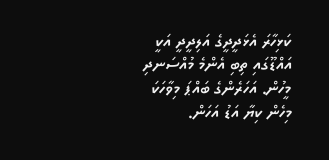ކަޅިހާރަ އެޅަދީދީގެ އަލިދީދީ އަކީ އައްޑޫގައި ތިބި އެންމެ މުއްސަނދި މީހުން. އަހަރެންގެ ބައްޕަ މިވާހަކަ މިހެން ކިޔާ އަޑު އަހަން.